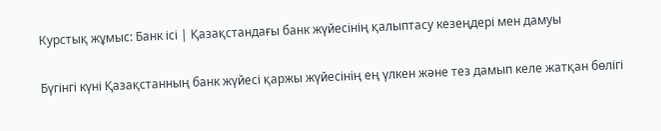Курстық жұмыс: Банк ісі | Қазақстандағы банк жүйесінің қалыптасу кезеңдері мен дамуы

Бүгінгі күні Қазақстанның банк жүйесі қаржы жүйесінің ең үлкен және тез дамып келе жатқан бөлігі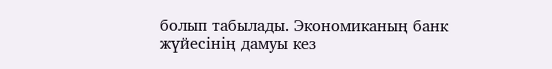болып табылады. Экономиканың банк жүйесінің дамуы кез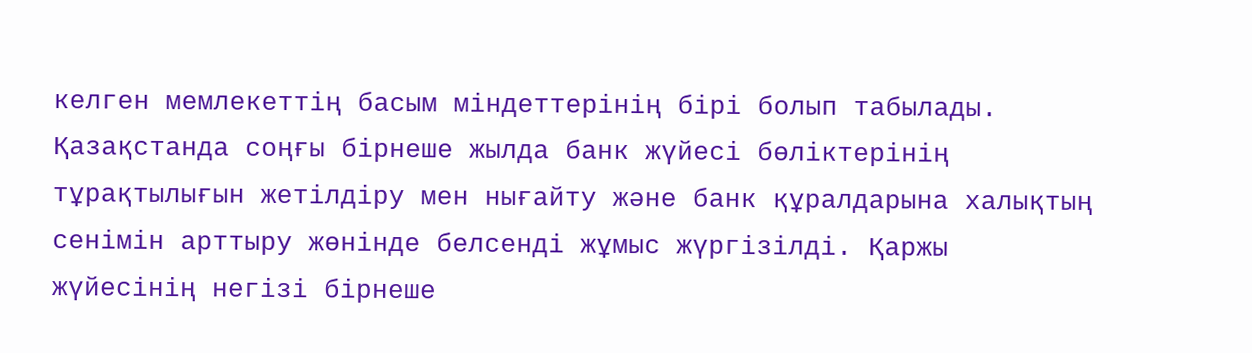келген мемлекеттің басым міндеттерінің бірі болып табылады. Қазақстанда соңғы бірнеше жылда банк жүйесі бөліктерінің тұрақтылығын жетілдіру мен нығайту және банк құралдарына халықтың сенімін арттыру жөнінде белсенді жұмыс жүргізілді. Қаржы жүйесінің негізі бірнеше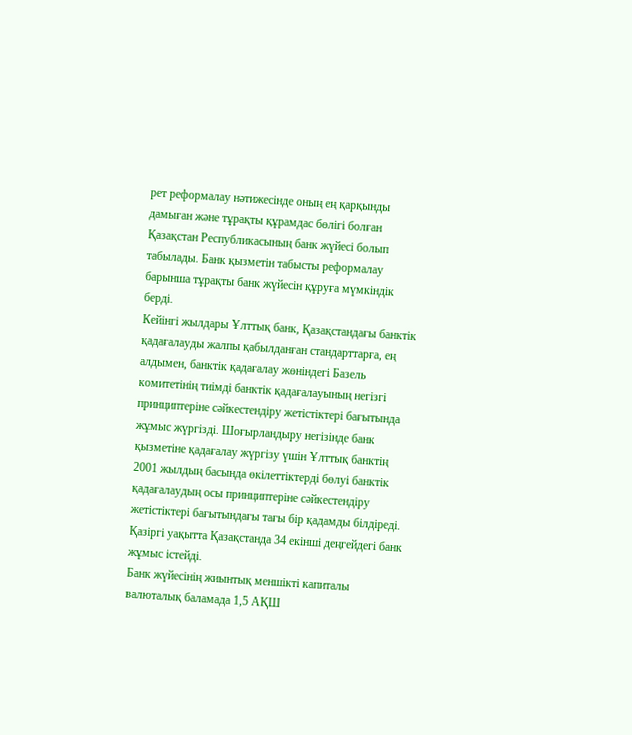рет реформалау нәтижесінде оның ең қарқынды дамыған және тұрақты құрамдас бөлігі болған Қазақстан Республикасының банк жүйесі болып табылады. Банк қызметін табысты реформалау барынша тұрақты банк жүйесін құруға мүмкіндік берді.
Кейінгі жылдары Ұлттық банк, Қазақстандағы банктік қадағалауды жалпы қабылданған стандарттарға, ең алдымен, банктік қадағалау жөніндегі Базель комитетінің тиімді банктік қадағалауының негізгі принциптеріне сәйкестендіру жетістіктері бағытында жұмыс жүргізді. Шоғырландыру негізінде банк қызметіне қадағалау жүргізу үшін Ұлттық банктің 2001 жылдың басында өкілеттіктерді бөлуі банктік қадағалаудың осы принциптеріне сәйкестендіру жетістіктері бағытындағы тағы бір қадамды білдіреді.
Қазіргі уақытта Қазақстанда 34 екінші деңгейдегі банк жұмыс істейді.
Банк жүйесінің жиынтық меншікті капиталы валюталық баламада 1,5 АҚШ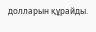долларын құрайды.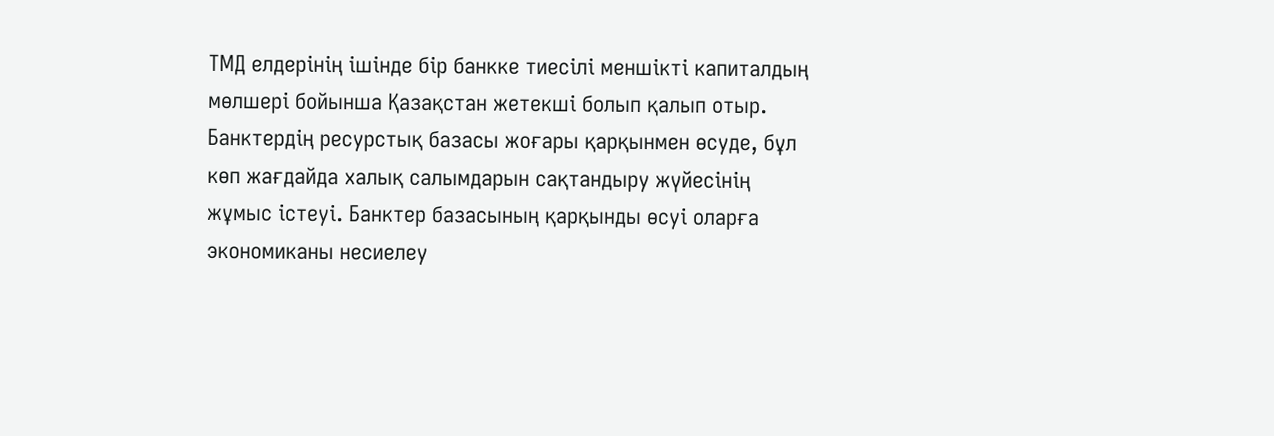ТМД елдерінің ішінде бір банкке тиесілі меншікті капиталдың мөлшері бойынша Қазақстан жетекші болып қалып отыр.
Банктердің ресурстық базасы жоғары қарқынмен өсуде, бұл көп жағдайда халық салымдарын сақтандыру жүйесінің жұмыс істеуі. Банктер базасының қарқынды өсуі оларға экономиканы несиелеу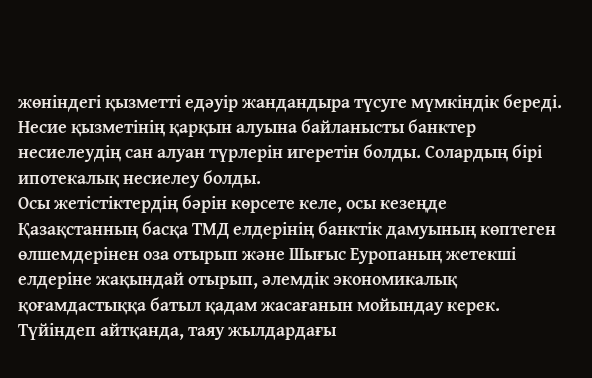жөніндегі қызметті едәуір жандандыра түсуге мүмкіндік береді.
Несие қызметінің қарқын алуына байланысты банктер несиелеудің сан алуан түрлерін игеретін болды. Солардың бірі ипотекалық несиелеу болды.
Осы жетістіктердің бәрін көрсете келе, осы кезеңде Қазақстанның басқа ТМД елдерінің банктік дамуының көптеген өлшемдерінен оза отырып және Шығыс Еуропаның жетекші елдеріне жақындай отырып, әлемдік экономикалық қоғамдастыққа батыл қадам жасағанын мойындау керек.
Түйіндеп айтқанда, таяу жылдардағы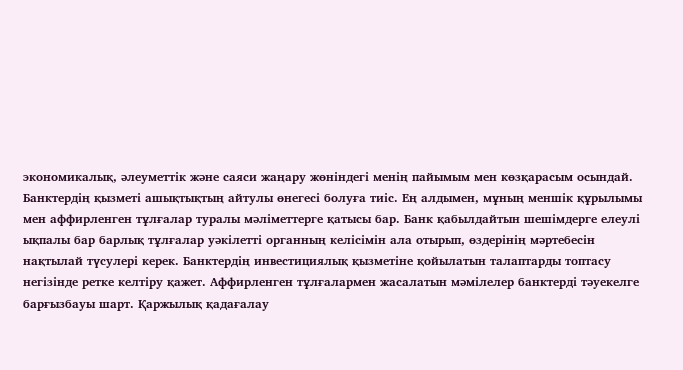экономикалық, әлеуметтік және саяси жаңару жөніндегі менің пайымым мен көзқарасым осындай.
Банктердің қызметі ашықтықтың айтулы өнегесі болуға тиіс. Ең алдымен, мұның меншік құрылымы мен аффирленген тұлғалар туралы мәліметтерге қатысы бар. Банк қабылдайтын шешімдерге елеулі ықпалы бар барлық тұлғалар уәкілетті органның келісімін ала отырып, өздерінің мәртебесін нақтылай түсулері керек. Банктердің инвестициялық қызметіне қойылатын талаптарды топтасу негізінде ретке келтіру қажет. Аффирленген тұлғалармен жасалатын мәмілелер банктерді тәуекелге барғызбауы шарт. Қаржылық қадағалау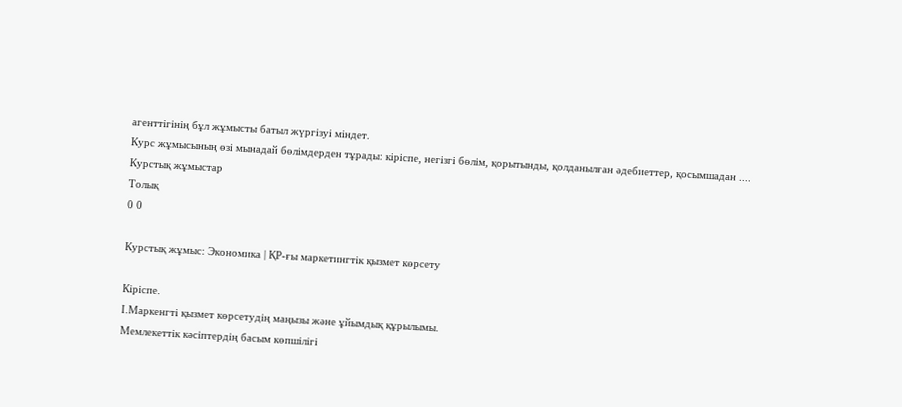агенттігінің бұл жұмысты батыл жүргізуі міндет.
Курс жұмысының өзі мынадай бөлімдерден тұрады: кіріспе, негізгі бөлім, қорытынды, қолданылған әдебиеттер, қосымшадан ....
Курстық жұмыстар
Толық
0 0

Курстық жұмыс: Экономика | ҚР-ғы маркетингтік қызмет көрсету

Кіріспе.
І.Маркенгті қызмет көрсетудің маңызы және ұйымдық құрылымы.
Мемлекеттік кәсіптердің басым көпшілігі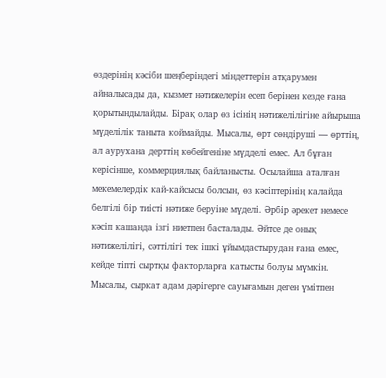өздерінің кәсіби шеңберіндегі міндеттерін атқарумен айналысады да, кызмет нәтижелерін есеп берінен кезде ғана қорытындылайды. Бірақ олар өз ісінің нәтижелілігіне айырыша мүделілік таныта коймайды. Мысалы, өрт сөндіруші — өрттің, ал аурухана дерттің көбейгеніне мүдделі емес. Ал бұған керісінше, коммерциялық байланысты. Осылайша аталған мекемелердік кай-кайсысы болсын, өз кәсіптерінің калайда белгілі бір тиісті нәтиже беруіне мүделі. Әрбір әрекет немесе кәсіп кашанда ізгі ниетпен басталады. Әйтсе де онық нәтижелілігі, сәттілігі тек ішкі ұйымдастырудан ғана емес, кейде тіпті сыртқы факторларға катысты болуы мүмкін. Мысалы, сыркат адам дәрігерге сауығамын деген үмітпен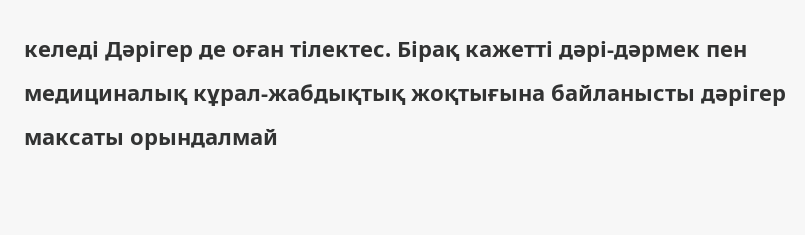келеді Дәрігер де оған тілектес. Бірақ кажетті дәрі-дәрмек пен медициналық кұрал-жабдықтық жоқтығына байланысты дәрігер максаты орындалмай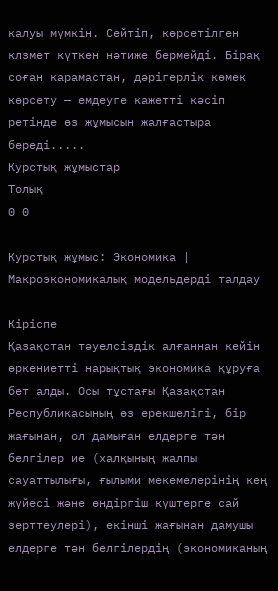калуы мүмкін. Сейтіп, көрсетілген клзмет күткен нәтиже бермейді. Бірақ соған карамастан, дәрігерлік көмек көрсету — емдеуге кажетті кәсіп ретінде өз жұмысын жалғастыра береді.....
Курстық жұмыстар
Толық
0 0

Курстық жұмыс: Экономика | Макроэкономикалық модельдерді талдау

Кіріспе
Қазақстан тәуелсіздік алғаннан кейін өркениетті нарықтық экономика құруға бет алды. Осы тұстағы Қазақстан Республикасының өз ерекшелігі, бір жағынан, ол дамыған елдерге тән белгілер ие (халқының жалпы сауаттылығы, ғылыми мекемелерінің кең жүйесі және өндіргіш күштерге сай зерттеулері), екінші жағынан дамушы елдерге тән белгілердің (экономиканың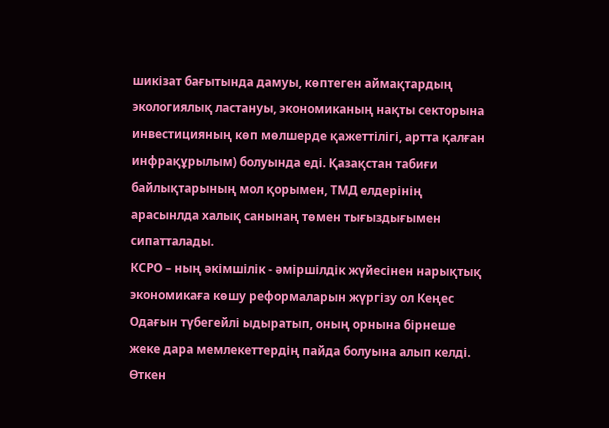шикізат бағытында дамуы, көптеген аймақтардың экологиялық ластануы, экономиканың нақты секторына инвестицияның көп мөлшерде қажеттілігі, артта қалған инфрақұрылым) болуында еді. Қазақстан табиғи байлықтарының мол қорымен, ТМД елдерінің арасынлда халық санынаң төмен тығыздығымен сипатталады.
КСРО – ның әкімшілік - әміршілдік жүйесінен нарықтық экономикаға көшу реформаларын жүргізу ол Кеңес Одағын түбегейлі ыдыратып, оның орнына бірнеше жеке дара мемлекеттердің пайда болуына алып келді. Өткен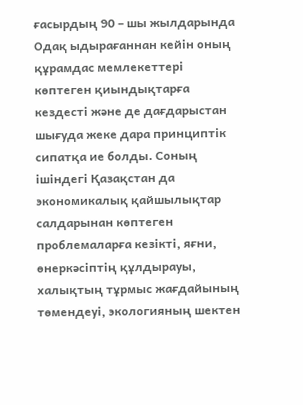ғасырдың 90 – шы жылдарында Одақ ыдырағаннан кейін оның құрамдас мемлекеттері көптеген қиындықтарға кездесті және де дағдарыстан шығуда жеке дара принциптік сипатқа ие болды. Соның ішіндегі Қазақстан да экономикалық қайшылықтар салдарынан көптеген проблемаларға кезікті, яғни, өнеркәсіптің құлдырауы, халықтың тұрмыс жағдайының төмендеуі, экологияның шектен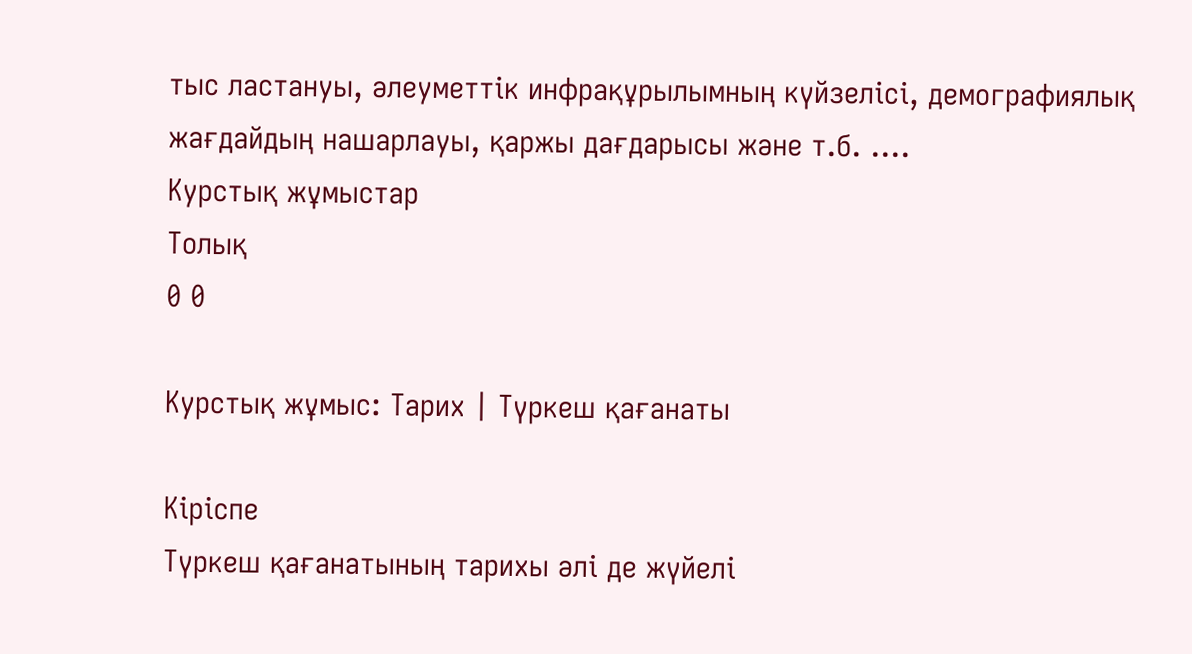тыс ластануы, әлеуметтік инфрақұрылымның күйзелісі, демографиялық жағдайдың нашарлауы, қаржы дағдарысы және т.б. ....
Курстық жұмыстар
Толық
0 0

Курстық жұмыс: Тарих | Түркеш қағанаты

Кіріспе
Түркеш қағанатының тарихы әлі де жүйелі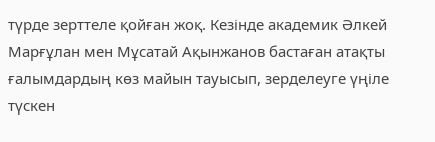түрде зерттеле қойған жоқ. Кезінде академик Әлкей Марғұлан мен Мұсатай Ақынжанов бастаған атақты ғалымдардың көз майын тауысып, зерделеуге үңіле түскен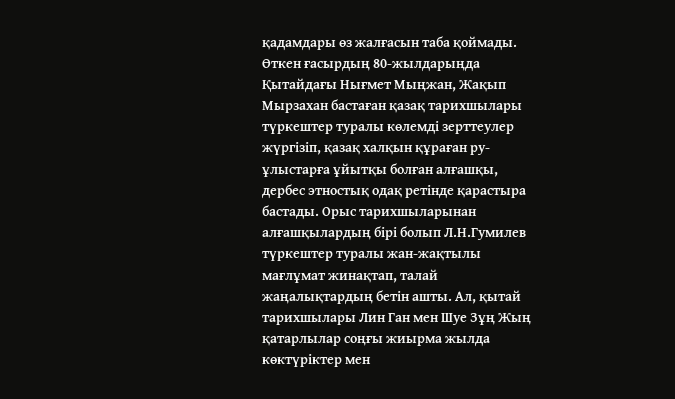қадамдары өз жалғасын таба қоймады. Өткен ғасырдың 80-жылдарыңда Қытайдағы Нығмет Мыңжан, Жақып Мырзахан бастаған қазақ тарихшылары түркештер туралы көлемді зерттеулер жүргізіп, қазақ халқын құраған ру-ұлыстарға ұйытқы болған алғашқы, дербес этностық одақ ретінде қарастыра бастады. Орыс тарихшыларынан алғашқылардың бірі болып Л.Н.Гумилев түркештер туралы жан-жақтылы мағлұмат жинақтап, талай жаңалықтардың бетін ашты. Ал, қытай тарихшылары Лин Ган мен Шуе Зұң Жың қатарлылар соңғы жиырма жылда көктүріктер мен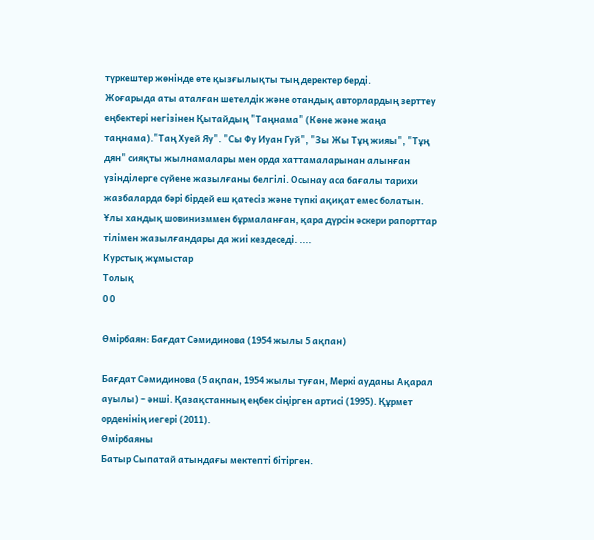түркештер жөнінде өте қызғылықты тың деректер берді.
Жоғарыда аты аталған шетелдік және отандық авторлардың зерттеу еңбектері негізінен Қытайдың "Таңнама" (Көне және жаңа таңнама)."Таң Хуей Яу". "Сы Фу Иуан Гуй", "Зы Жы Тұң жияы", "Тұң дян" сияқты жылнамалары мен орда хаттамаларынан алынған үзінділерге сүйене жазылғаны белгілі. Осынау аса бағалы тарихи жазбаларда бәрі бірдей еш қатесіз және түпкі ақиқат емес болатын. Ұлы хандық шовинизммен бұрмаланған, қара дүрсін әскери рапорттар тілімен жазылғандары да жиі кездеседі. ....
Курстық жұмыстар
Толық
0 0

Өмірбаян: Бағдат Сәмидинова (1954 жылы 5 ақпан)

Бағдат Сәмидинова (5 ақпан, 1954 жылы туған, Меркі ауданы Ақарал ауылы) – әнші. Қазақстанның еңбек сіңірген артисі (1995). Құрмет орденінің иегері (2011).
Өмірбаяны
Батыр Сыпатай атындағы мектепті бітірген.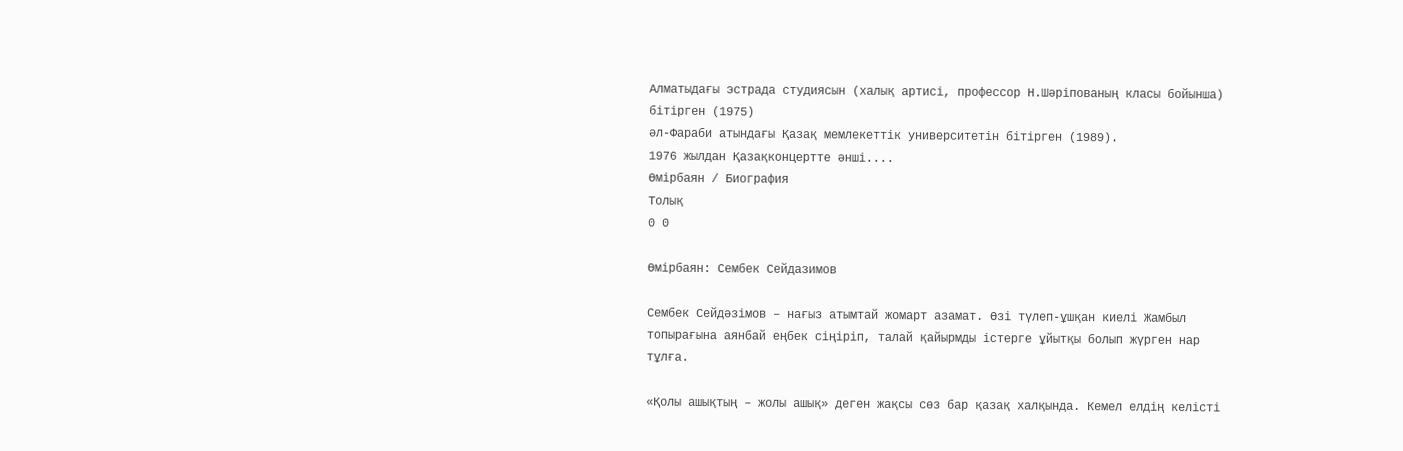Алматыдағы эстрада студиясын (халық артисі, профессор Н.Шәріпованың класы бойынша) бітірген (1975)
әл-Фараби атындағы Қазақ мемлекеттік университетін бітірген (1989).
1976 жылдан Қазақконцертте әнші....
Өмірбаян / Биография
Толық
0 0

Өмірбаян: Сембек Сейдазимов

Сембек Сейдәзімов – нағыз атымтай жомарт азамат. Өзі түлеп-ұшқан киелі Жамбыл топырағына аянбай еңбек сіңіріп, талай қайырмды істерге ұйытқы болып жүрген нар тұлға.

«Қолы ашықтың – жолы ашық» деген жақсы сөз бар қазақ халқында. Кемел елдің келісті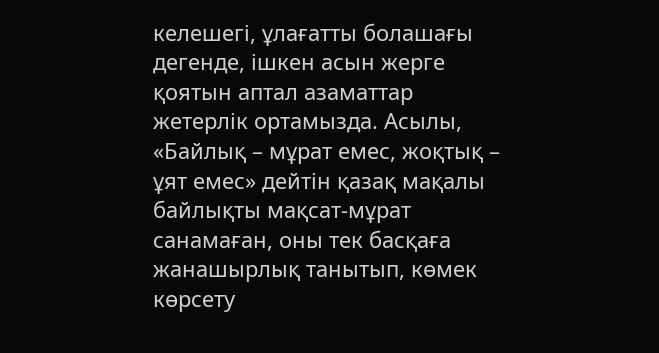келешегі, ұлағатты болашағы дегенде, ішкен асын жерге қоятын аптал азаматтар жетерлік ортамызда. Асылы, «Байлық – мұрат емес, жоқтық – ұят емес» дейтін қазақ мақалы байлықты мақсат-мұрат санамаған, оны тек басқаға жанашырлық танытып, көмек көрсету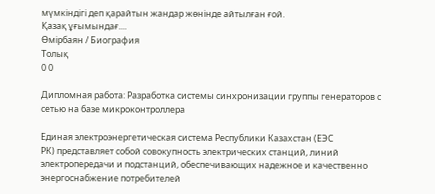мүмкіндігі деп қарайтын жандар жөнінде айтылған ғой.
Қазақ ұғымындағ....
Өмірбаян / Биография
Толық
0 0

Дипломная работа: Разработка системы синхронизации группы генераторов с сетью на базе микроконтроллера

Единая электроэнергетическая система Республики Казахстан (ЕЭС
РК) представляет собой совокупность электрических станций, линий
электропередачи и подстанций, обеспечивающих надежное и качественно энергоснабжение потребителей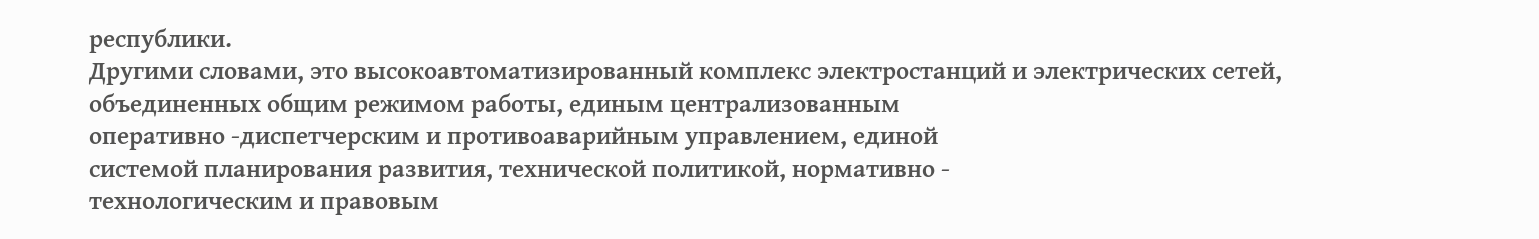республики.
Другими словами, это высокоавтоматизированный комплекс электростанций и электрических сетей,
объединенных общим режимом работы, единым централизованным
оперативно -диспетчерским и противоаварийным управлением, единой
системой планирования развития, технической политикой, нормативно -
технологическим и правовым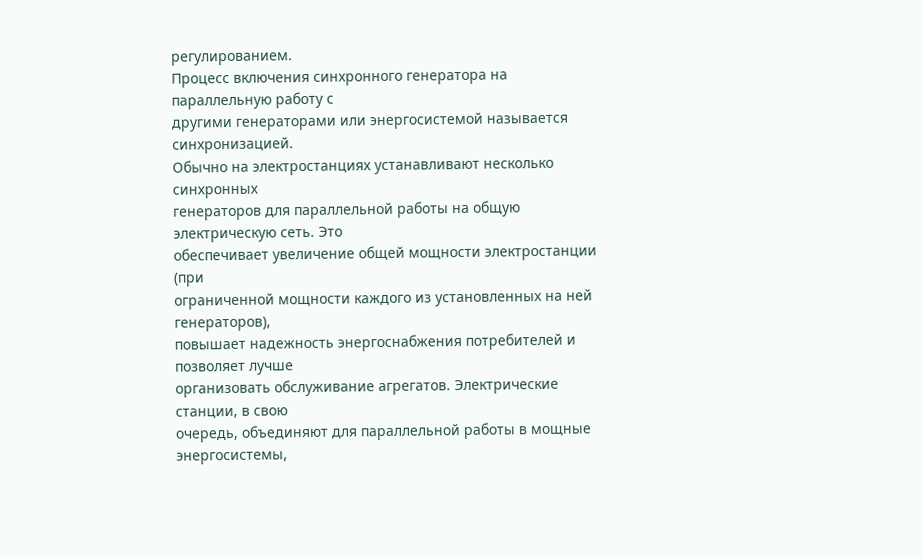регулированием.
Процесс включения синхронного генератора на параллельную работу с
другими генераторами или энергосистемой называется синхронизацией.
Обычно на электростанциях устанавливают несколько синхронных
генераторов для параллельной работы на общую электрическую сеть. Это
обеспечивает увеличение общей мощности электростанции (при
ограниченной мощности каждого из установленных на ней генераторов),
повышает надежность энергоснабжения потребителей и позволяет лучше
организовать обслуживание агрегатов. Электрические станции, в свою
очередь, объединяют для параллельной работы в мощные энергосистемы,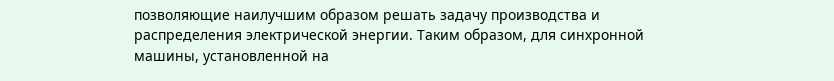позволяющие наилучшим образом решать задачу производства и
распределения электрической энергии. Таким образом, для синхронной
машины, установленной на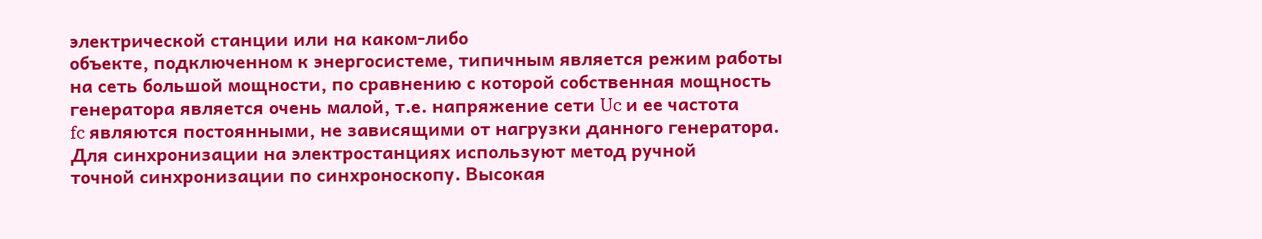электрической станции или на каком-либо
объекте, подключенном к энергосистеме, типичным является режим работы
на сеть большой мощности, по сравнению с которой собственная мощность
генератора является очень малой, т.е. напряжение сети Uc и ее частота
fc являются постоянными, не зависящими от нагрузки данного генератора.
Для синхронизации на электростанциях используют метод ручной
точной синхронизации по синхроноскопу. Высокая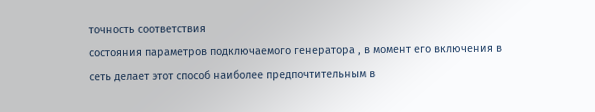точность соответствия
состояния параметров подключаемого генератора , в момент его включения в
сеть делает этот способ наиболее предпочтительным в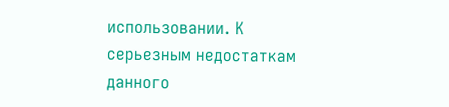использовании. К
серьезным недостаткам данного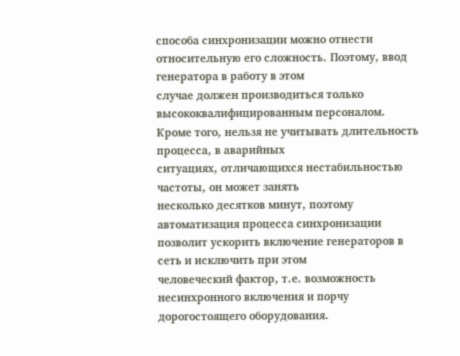способа синхронизации можно отнести
относительную его сложность. Поэтому, ввод генератора в работу в этом
случае должен производиться только высококвалифицированным персоналом.
Кроме того, нельзя не учитывать длительность процесса, в аварийных
ситуациях, отличающихся нестабильностью частоты, он может занять
несколько десятков минут, поэтому автоматизация процесса синхронизации
позволит ускорить включение генераторов в сеть и исключить при этом
человеческий фактор, т.е. возможность несинхронного включения и порчу
дорогостоящего оборудования.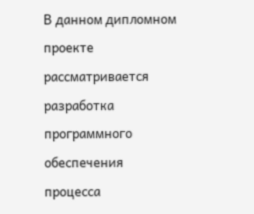В данном дипломном проекте рассматривается разработка
программного обеспечения процесса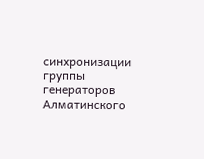синхронизации группы генераторов
Алматинского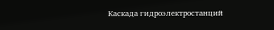Каскада гидроэлектростанций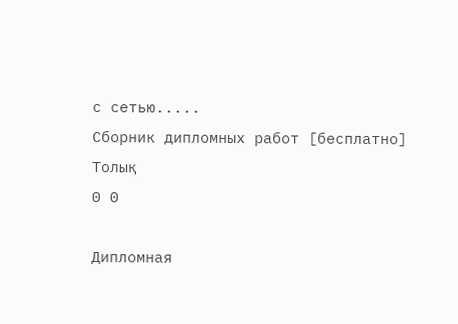с сетью.....
Сборник дипломных работ [бесплатно]
Толық
0 0

Дипломная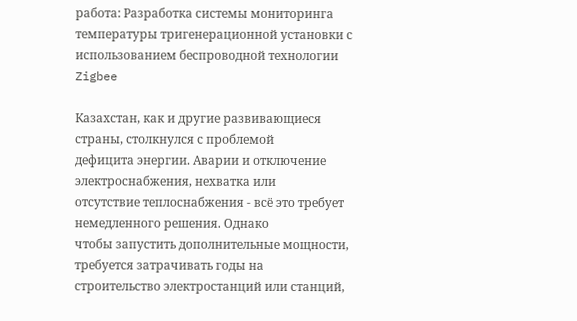работа: Разработка системы мониторинга температуры тригенерационной установки с использованием беспроводной технологии Zigbee

Казахстан, как и другие развивающиеся страны, столкнулся с проблемой
дефицита энергии. Аварии и отключение электроснабжения, нехватка или
отсутствие теплоснабжения - всё это требует немедленного решения. Однако
чтобы запустить дополнительные мощности, требуется затрачивать годы на
строительство электростанций или станций,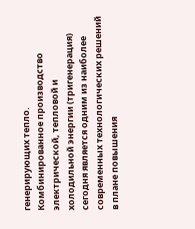генерирующих тепло.
Комбинированное производство электрической, тепловой и
холодильной энергии (тригенерация) сегодня является одним из наиболее
современных технологических решений в плане повышения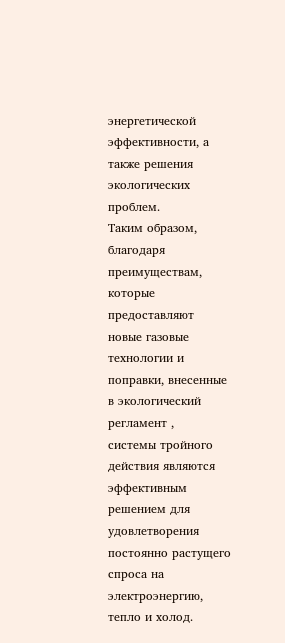энергетической
эффективности, а также решения экологических проблем.
Таким образом, благодаря преимуществам, которые предоставляют
новые газовые технологии и поправки, внесенные в экологический регламент ,
системы тройного действия являются эффективным решением для
удовлетворения постоянно растущего спроса на электроэнергию, тепло и холод.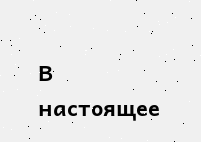В настоящее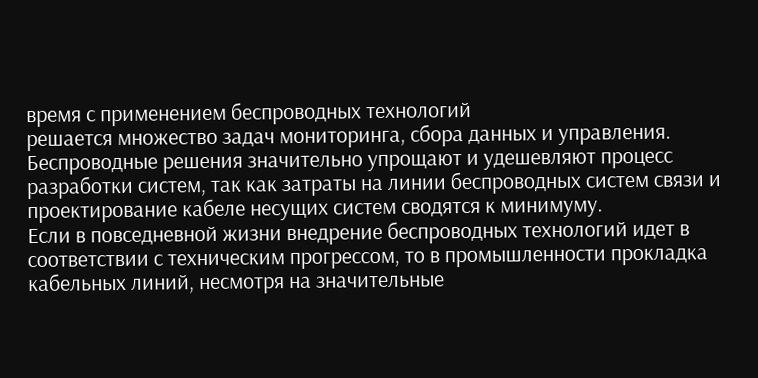время с применением беспроводных технологий
решается множество задач мониторинга, сбора данных и управления.
Беспроводные решения значительно упрощают и удешевляют процесс
разработки систем, так как затраты на линии беспроводных систем связи и
проектирование кабеле несущих систем сводятся к минимуму.
Если в повседневной жизни внедрение беспроводных технологий идет в
соответствии с техническим прогрессом, то в промышленности прокладка
кабельных линий, несмотря на значительные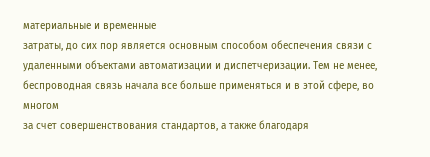материальные и временные
затраты, до сих пор является основным способом обеспечения связи с
удаленными объектами автоматизации и диспетчеризации. Тем не менее,
беспроводная связь начала все больше применяться и в этой сфере, во многом
за счет совершенствования стандартов, а также благодаря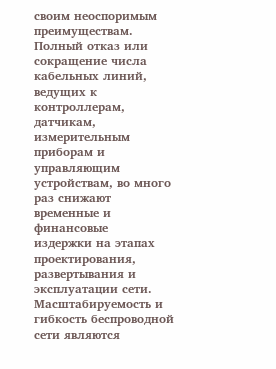своим неоспоримым преимуществам.
Полный отказ или сокращение числа кабельных линий,
ведущих к контроллерам, датчикам, измерительным приборам и
управляющим устройствам, во много раз снижают временные и финансовые
издержки на этапах проектирования, развертывания и эксплуатации сети.
Масштабируемость и гибкость беспроводной сети являются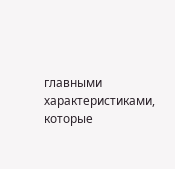главными
характеристиками, которые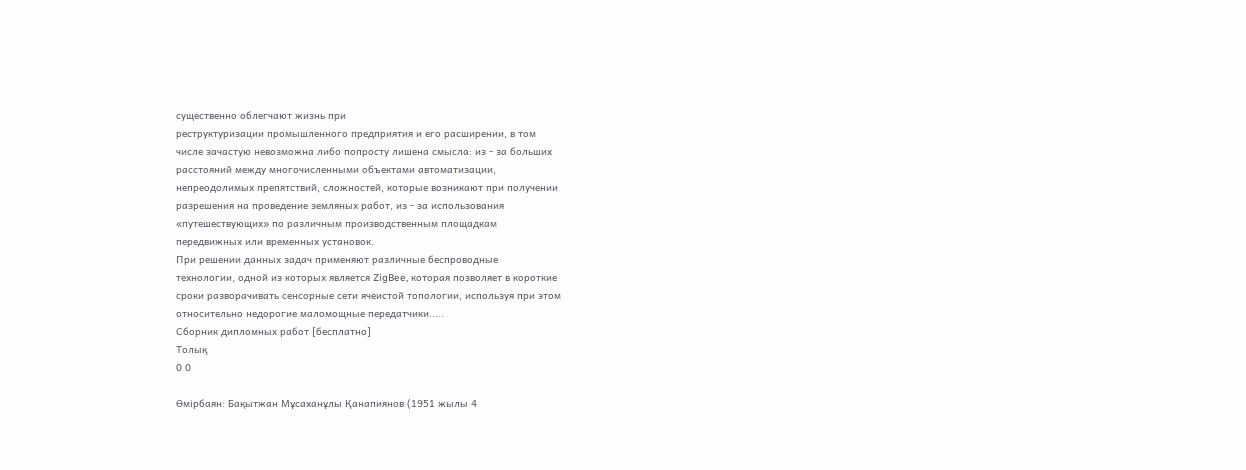существенно облегчают жизнь при
реструктуризации промышленного предприятия и его расширении, в том
числе зачастую невозможна либо попросту лишена смысла: из - за больших
расстояний между многочисленными объектами автоматизации,
непреодолимых препятствий, сложностей, которые возникают при получении
разрешения на проведение земляных работ, из - за использования
«путешествующих» по различным производственным площадкам
передвижных или временных установок.
При решении данных задач применяют различные беспроводные
технологии, одной из которых является ZigBee, которая позволяет в короткие
сроки разворачивать сенсорные сети ячеистой топологии, используя при этом
относительно недорогие маломощные передатчики.....
Сборник дипломных работ [бесплатно]
Толық
0 0

Өмірбаян: Бақытжан Мұсаханұлы Қанапиянов (1951 жылы 4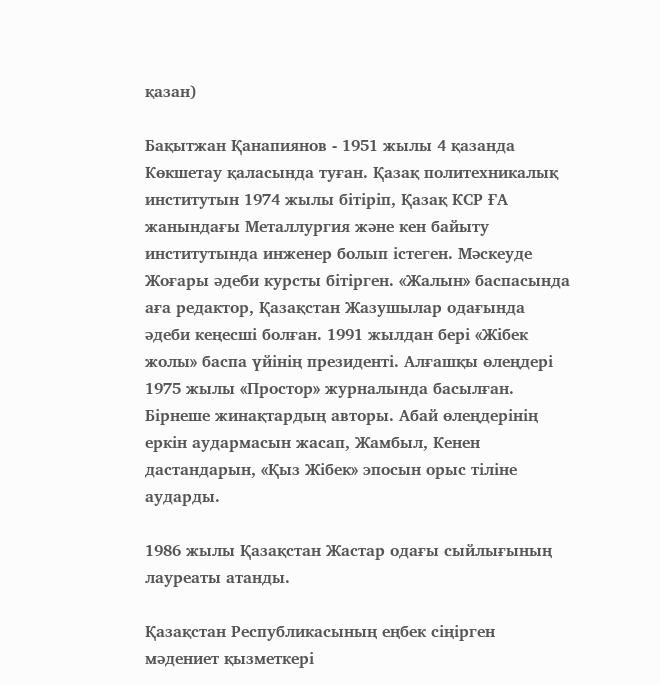қазан)

Бақытжан Қанапиянов - 1951 жылы 4 қазанда Көкшетау қаласында туған. Қазақ политехникалық институтын 1974 жылы бітіріп, Қазақ КСР ҒА жанындағы Металлургия және кен байыту институтында инженер болып істеген. Мәскеуде Жоғары әдеби курсты бітірген. «Жалын» баспасында аға редактор, Қазақстан Жазушылар одағында әдеби кеңесші болған. 1991 жылдан бері «Жібек жолы» баспа үйінің президенті. Алғашқы өлеңдері 1975 жылы «Простор» журналында басылған. Бірнеше жинақтардың авторы. Абай өлеңдерінің еркін аудармасын жасап, Жамбыл, Кенен дастандарын, «Қыз Жібек» эпосын орыс тіліне аударды.

1986 жылы Қазақстан Жастар одағы сыйлығының лауреаты атанды.

Қазақстан Республикасының еңбек сіңірген мәдениет қызметкері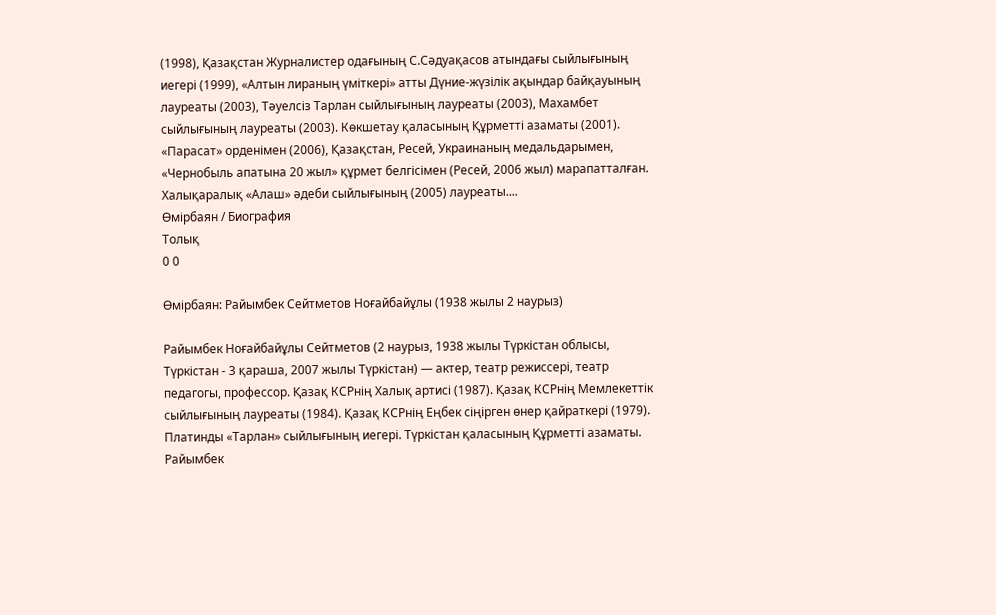(1998), Қазақстан Журналистер одағының С.Сәдуақасов атындағы сыйлығының иегері (1999), «Алтын лираның үміткері» атты Дүние-жүзілік ақындар байқауының лауреаты (2003), Тәуелсіз Тарлан сыйлығының лауреаты (2003), Махамбет сыйлығының лауреаты (2003). Көкшетау қаласының Құрметті азаматы (2001). «Парасат» орденімен (2006), Қазақстан, Ресей, Украинаның медальдарымен, «Чернобыль апатына 20 жыл» құрмет белгісімен (Ресей, 2006 жыл) марапатталған. Халықаралық «Алаш» әдеби сыйлығының (2005) лауреаты....
Өмірбаян / Биография
Толық
0 0

Өмірбаян: Райымбек Сейтметов Ноғайбайұлы (1938 жылы 2 наурыз)

Райымбек Ноғайбайұлы Сейтметов (2 наурыз, 1938 жылы Түркістан облысы, Түркістан - 3 қараша, 2007 жылы Түркістан) — актер, театр режиссері, театр педагогы, профессор. Қазақ КСРнің Халық артисі (1987). Қазақ КСРнің Мемлекеттік сыйлығының лауреаты (1984). Қазақ КСРнің Еңбек сіңірген өнер қайраткері (1979). Платинды «Тарлан» сыйлығының иегері. Түркістан қаласының Құрметті азаматы.
Райымбек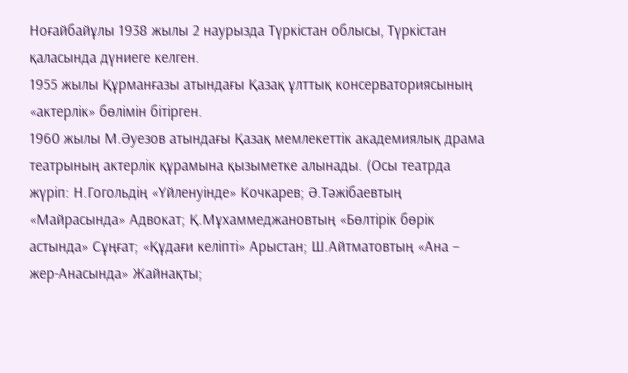Ноғайбайұлы 1938 жылы 2 наурызда Түркістан облысы, Түркістан қаласында дүниеге келген.
1955 жылы Құрманғазы атындағы Қазақ ұлттық консерваториясының «актерлік» бөлімін бітірген.
1960 жылы М.Әуезов атындағы Қазақ мемлекеттік академиялық драма театрының актерлік құрамына қызыметке алынады. (Осы театрда жүріп: Н.Гогольдің «Үйленуінде» Кочкарев; Ә.Тәжібаевтың «Майрасында» Адвокат; Қ.Мұхаммеджановтың «Бөлтірік бөрік астында» Сұңғат; «Құдағи келіпті» Арыстан; Ш.Айтматовтың «Ана – жер-Анасында» Жайнақты;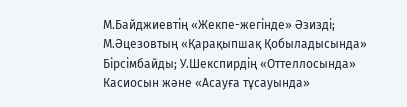М.Байджиевтің «Жекпе-жегінде» Әзизді; М.Әцезовтың «Қарақыпшақ Қобыладысында» Бірсімбайды; У.Шекспирдің «Оттеллосында» Касиосын және «Асауға тұсауында»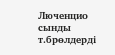Люченцио сынды т.брөлдерді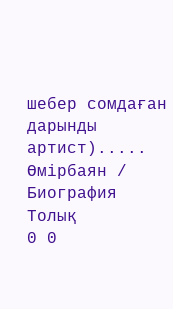шебер сомдаған дарынды артист).....
Өмірбаян / Биография
Толық
0 0